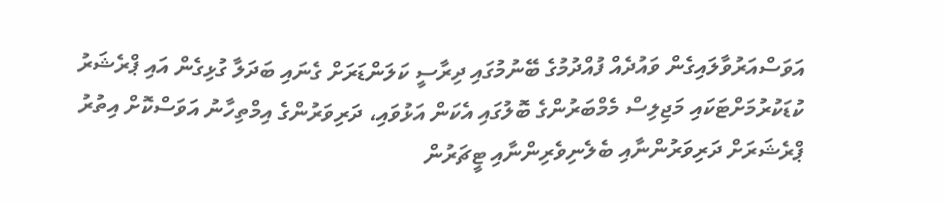އަވަސްއަރުވާލައިގެން ވައުދެއް ފުއްދުމުގެ ބޭނުމުގައި ދިރާސީ ކަލަންޑަރަށް ގެނައި ބަދަލާ ގުޅިގެން އައި ޕްރެޝަރު ކުޑަކުރުމަށްޓަކައި މަޖިލިސް މެމްބަރުންގެ ބޮލުގައި އެކަން އަޅުވައި، ދަރިވަރުންގެ އިމްތިހާނު އަވަސްކޮށް އިތުރު ޕްރެޝަރަށް ދަރިވަރުންނާއި ބެލެނިވެރިންނާއި ޓީޗަރުން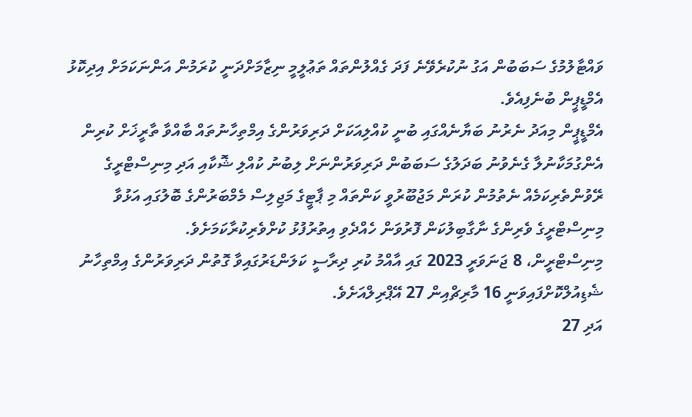ވައްޓާލުމުގެ ސަބަބުން އަގު ނުކުރެވޭނެ ފަދަ ގެއްލުންތައް ތަޢުލީމީ ނިޒާމަށްދަނީ ކުރަމުން އަންނަކަމަށް އިދިކޮޅު އެމްޑީޕީން ބުނެފިއެވެ.
އެމްޑީޕީން މިއަދު ނެރުނު ބަޔާނެއްގައި ބުނީ ކުއްލިއަކަށް ދަރިވަރުންގެ އިމްތިހާނުތައް ބާއްވާ ތާރީޚަށް ކުރިން އެންގުމަކާނުލާ ގެނެވުނު ބަދަލުގެ ސަބަބުން ދަރިވަރުންނަށް ލިބުނު ކުއްލި ޝޮކާއި އަދި މިނިސްޓްރީގެ ރޭވުންތެރިކަމެއް ނެތުމުން ކުރަން މަޖުބޫރުވީ ކަންތައް މި ޕާޓީގެ މަޖިލިސް މެމްބަރުންގެ ބޮލުގައި އަޅުވާ މިނިސްޓްރީގެ ވެރިންގެ ނާގާބިލުކަން ފޮރުވަން ހެއްދެވި އިތުރުފުޅު ކުށްވެރިކުރާކަމަށެވެ.
މިނިސްޓްރީން، 8 ޖަނަވަރީ 2023 ގައި އާއްމު ކުރި ދިރާސީ ކަލަންޑަރުގައިވާ ގޮތުން ދަރިވަރުންގެ އިމްތިހާނު ޝެޑިއުލްކޮށްފައިވަނީ 16 މާރިޗްއިން 27 އޭޕްރިލްއަށެވެ.
އަދި 27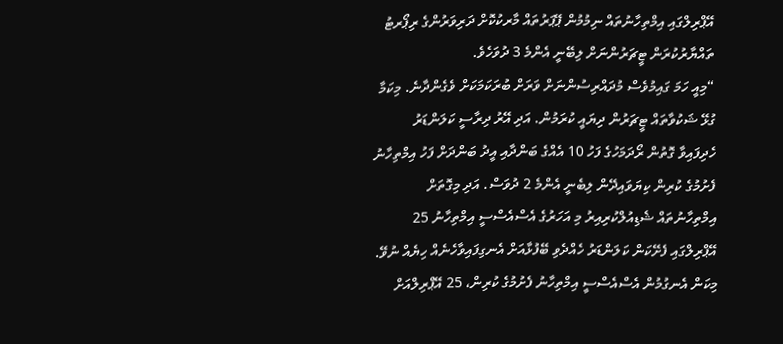އޭޕްރިލްގައި އިމްތިހާނުތައް ނިމުމުން ޕޭޕަރުތައް މާރކުކޮށް ދަރިވަރުންގެ ރިޕޯރޓު ތައްޔާރުކުރަން ޓީޗަރުންނަށް ލިބޭނީ އެންމެ 3 ދުވަހެވެ.
“މިއީ ހަމަ ގައިމުވެސް މުދައްރިސުންނަށް ވަރަށް ބުރަކަމަކަށް ވެގެންދާނެ. މިކަމާ ގުޅޭ ޝަކުވާތައް ޓީޗަރުން ދިޔައީ ކުރަމުން. އަދި އޭރު ދިރާސީ ކަލަންޑަރު ހެދިފައިވާ ގޮތުން ރޯދަމަހުގެ ފަހު 10 އެއްގެ ބަންދާއި އީދު ބަންދަށް ފަހު އިމްތިހާނު ފެށުމުގެ ކުރިން ކިޔަވައިދޭން ލިބެނީ އެންމެ 2 ދުވަސް. އަދި މިގޮތަށް އިމްތިހާނުތައް ޝެޑިއުލްކުރިއިރު މި އަހަރުގެ އެސްއެސްސީ އިމްތިހާނު 25 އޭޕްރިލްގައި ފެށޭކަން ކަލަންޑަރު ހެއްދެވި ބޭފުޅާއަށް އެނގިފައިވާހެނެއް ހިޔެއް ނުވޭ. މިކަން އެނގުމުން އެސްއެސްސީ އިމްތިހާނު ފެށުމުގެ ކުރިން، 25 އޭޕްރިލްއަށް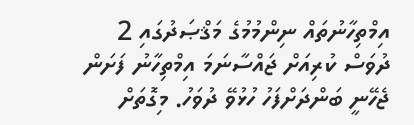އިމްތިހާނުތައް ނިންމުމުގެ މަޤްޞަދުގައި 2 ދުވަސް ކުރިއަށް ޖައްސާނަމަ އިމްތިހާނު ފަށަން ޖެހޭނީ ބަންދަށްފަހު ހުޅުވޭ ދުވަހު. މިގޮތަށް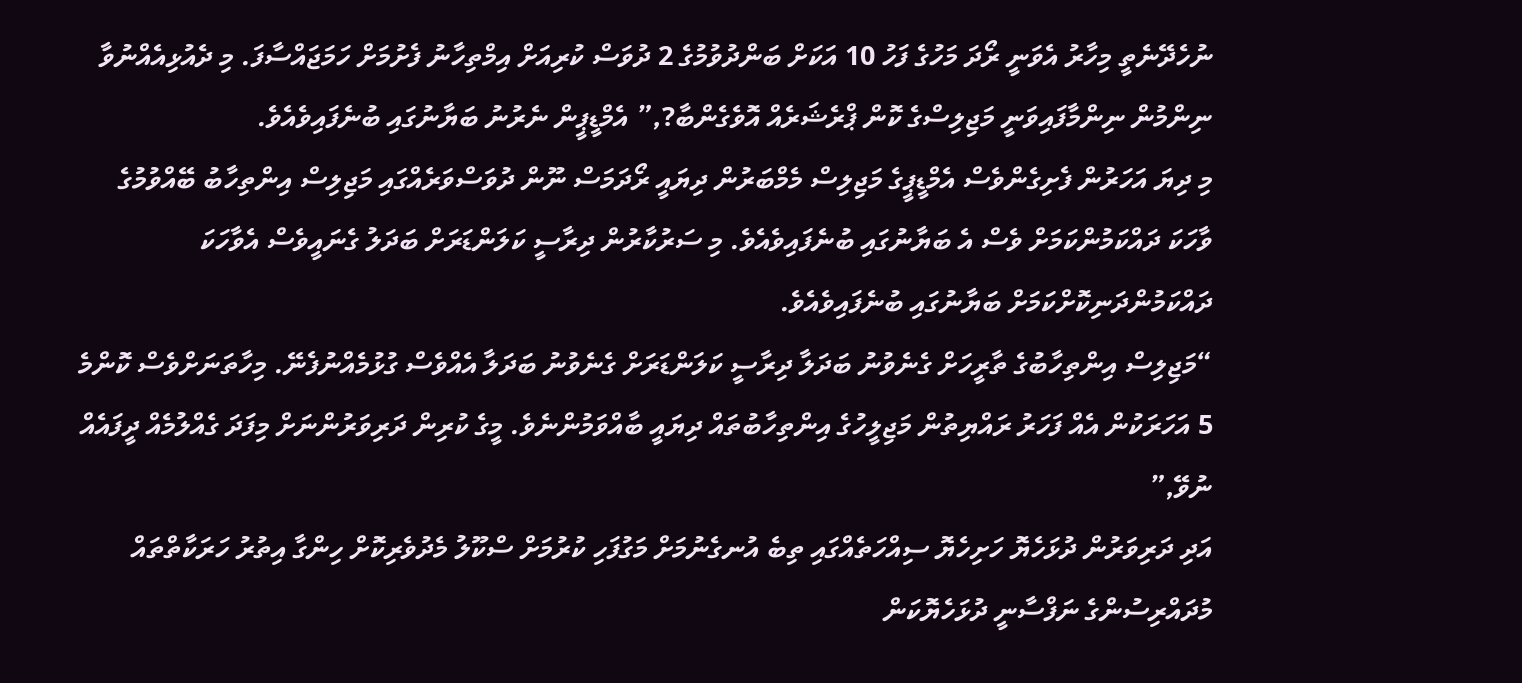ނުހެދޭނެތީ މިހާރު އެވަނީ ރޯދަ މަހުގެ ފަހު 10 އަކަށް ބަންދުވުމުގެ 2 ދުވަސް ކުރިއަށް އިމްތިހާނު ފެށުމަށް ހަމަޖައްސާފަ. މި ދެއުޅިއެއްނުވާ ނިންމުން ނިންމާފައިވަނީ މަޖިލިސްގެ ކޮން ޕްރެޝަރެއް އޮވެގެންބާ?,” އެމްޑީޕީން ނެރުނު ބަޔާނުގައި ބުނެފައިވެއެވެ.
މި ދިޔަ އަހަރުން ފެށިގެންވެސް އެމްޑީޕީގެ މަޖިލިސް މެމްބަރުން ދިޔައީ ރޯދަމަސް ނޫން ދުވަސްވަރެއްގައި މަޖިލިސް އިންތިހާބު ބޭއްވުމުގެ ވާހަކަ ދައްކަމުންކަމަށް ވެސް އެ ބަޔާނުގައި ބުނެފައިވެއެވެ. މި ސަރުކާރުން ދިރާސީ ކަލަންޑަރަށް ބަދަލު ގެނައީވެސް އެވާހަކަ ދައްކަމުންދަނިކޮށްކަމަށް ބަޔާނުގައި ބުނެފައިވެއެވެ.
“މަޖިލިސް އިންތިހާބުގެ ތާރީހަށް ގެނެވުނު ބަދަލާ ދިރާސީ ކަލަންޑަރަށް ގެނެވުނު ބަދަލާ އެއްވެސް ގުޅުމެއްނުފެނޭ. މިހާތަނަށްވެސް ކޮންމެ 5 އަހަރަކުން އެއް ފަހަރު ރައްޔިތުން މަޖިލީހުގެ އިންތިހާބުތައް ދިޔައީ ބާއްވަމުންނެވެ. މީގެ ކުރިން ދަރިވަރުންނަށް މިފަދަ ގެއްލުމެއް ދީފައެއް ނުވޭ,”
އަދި ދަރިވަރުން ދުޅަހެޔޮ ހަށިހެޔޮ ސިއްހަތެއްގައި ތިބެ އުނގެނުމަށް މަގުފަހި ކުރުމަށް ސްކޫލު މެދުވެރިކޮށް ހިންގާ އިތުރު ހަރަކާތްތައް މުދައްރިސުންގެ ނަފްސާނީ ދުޅަހެޔޮކަން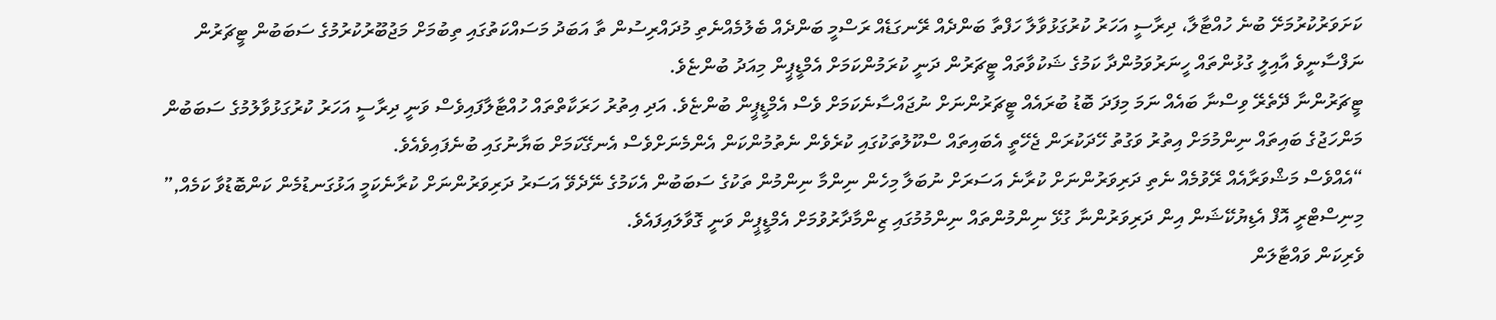ކަށަވަރުކުރުމަށޭ ބުނެ ހުއްޓާލާ، ދިރާސީ އަހަރު ކުރުގަޅުވާލާ ހަފްތާ ބަންދެއް ރޭނގަޑެއް ރަސްމީ ބަންދެއް ބެލުމެއްނެތި މުދައްރިސުން ތާ އަބަދު މަސައްކަތުގައި ތިބުމަށް މަޖުބޫރުކުރުމުގެ ސަބަބުން ޓީޗަރުން ނަފްސާނީވެ އާއިލީ ގުޅުންތައް ހީނަރުވަމުންދާ ކަމުގެ ޝަކުވާތައް ޓީޗަރުން ދަނީ ކުރަމުންކަމަށް އެމްޑީޕީން މިއަދު ބުންޏެވެ.
ޓީޗަރުންނާ ދޭތެރޭ ވިސްނާ ބައެއް ނަމަ މިފަދަ ބޮޑު ބުރައެއް ޓީޗަރުންނަށް ނުޖައްސާނެކަމަށް ވެސް އެމްޑީޕީން ބުންޏެވެ. އަދި އިތުރު ހަރަކާތްތައް ހުއްޓާލާފައިވެސް ވަނީ ދިރާސީ އަހަރު ކުރުގަޅުވާލުމުގެ ސަބަބުން މަންހަޖުގެ ބައިތައް ނިންމުމަށް އިތުރު ވަގުތު ހޭދަކުރަން ޖެހޭތީ އެބައިތައް ސްކޫލުތަކުގައި ކުރެވެން ނެތުމުންކަން އެންމެނަށްވެސް އެނގޭކަމަށް ބަޔާނުގައި ބުނެފައިވެއެވެ.
“އެއްވެސް މަޝްވަރާއެއް ރޭވުމެއް ނެތި ދަރިވަރުންނަށް ކުރާނެ އަސަރަށް ނުބަލާ މިހެން ނިންމާ ނިންމުން ތަކުގެ ސަބަބުން އެކަމުގެ ނޭދެވޭ އަސަރު ދަރިވަރުންނަށް ކުރާނެކަމީ އަޅުގަނޑުމެން ކަންބޮޑުވާ ކަމެއް,”
މިނިސްޓްރީ އޮފް އެޑިޔުކޭޝަން އިން ދަރިވަރުންނާ ގުޅޭ ނިންމުންތައް ނިންމުމުގައި ޒިންމާދާރުވުމަށް އެމްޑީޕީން ވަނީ ގޮވާލައިފައެވެ.
ވެރިކަން ވައްޓާލަން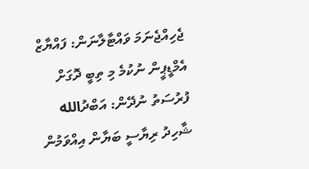ޖެހިއްޖެނަމަ ވައްޓާލާނަން: ފައްޔާޒް އެމްޑީޕީން ނުކުމެ މި ތިބީ ދޮގަށް ފުރުސަތު ނުދޭން: އަބްދުالله ޝާހިދު ރިޔާސީ ބަޔާން އިއްވަމުން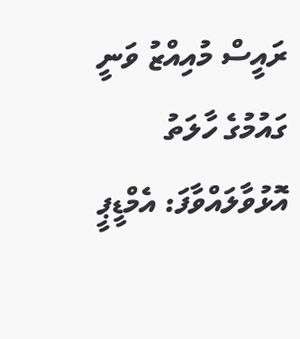ރައީސް މުއިއްޒު ވަނީ ގައުމުގެ ހާލަތު އޮޅުވާލައްވާފަ: އެމްޑީޕީ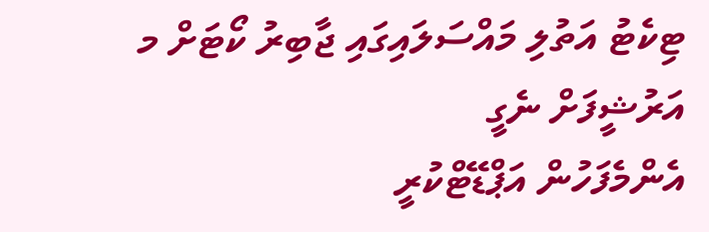ޓިކެޓު އަތުލި މައްސަލައިގައި ޖާބިރު ކޯޓަށް މ
އަރުޝީފަށް ނެގީ
އެންމެފަހުން އަޕްޑޭޓްކުރީ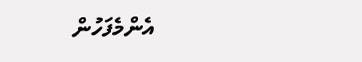އެންމެފަހުން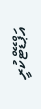އަޕްޑޭޓްކުރީ